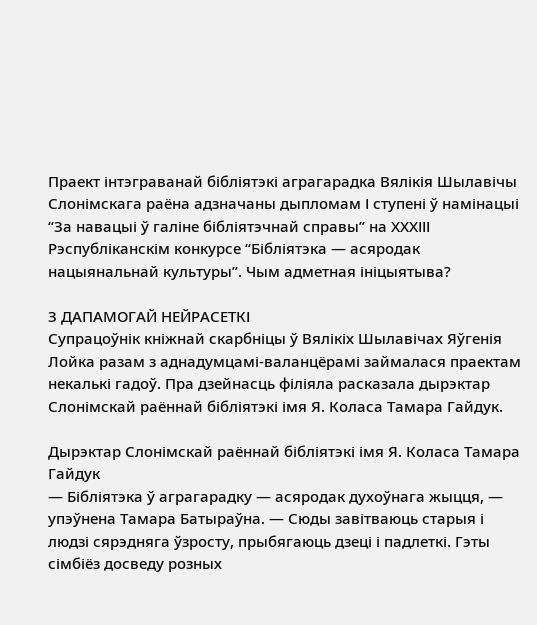Праект інтэграванай бібліятэкі аграгарадка Вялікія Шылавічы Слонімскага раёна адзначаны дыпломам І ступені ў намінацыі “За навацыі ў галіне бібліятэчнай справы” на ХХХІІІ Рэспубліканскім конкурсе “Бібліятэка — асяродак нацыянальнай культуры”. Чым адметная ініцыятыва?

З ДАПАМОГАЙ НЕЙРАСЕТКІ
Супрацоўнік кніжнай скарбніцы ў Вялікіх Шылавічах Яўгенія Лойка разам з аднадумцамі-валанцёрамі займалася праектам некалькі гадоў. Пра дзейнасць філіяла расказала дырэктар Слонімскай раённай бібліятэкі імя Я. Коласа Тамара Гайдук.

Дырэктар Слонімскай раённай бібліятэкі імя Я. Коласа Тамара Гайдук
— Бібліятэка ў аграгарадку — асяродак духоўнага жыцця, — упэўнена Тамара Батыраўна. — Сюды завітваюць старыя і людзі сярэдняга ўзросту, прыбягаюць дзеці і падлеткі. Гэты сімбіёз досведу розных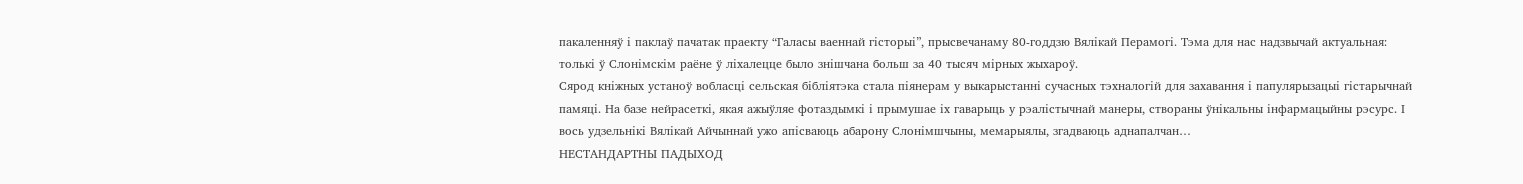пакаленняў і паклаў пачатак праекту “Галасы ваеннай гісторыі”, прысвечанаму 80-годдзю Вялікай Перамогі. Тэма для нас надзвычай актуальная: толькі ў Слонімскім раёне ў ліхалецце было знішчана больш за 40 тысяч мірных жыхароў.
Сярод кніжных устаноў вобласці сельская бібліятэка стала піянерам у выкарыстанні сучасных тэхналогій для захавання і папулярызацыі гістарычнай памяці. На базе нейрасеткі, якая ажыўляе фотаздымкі і прымушае іх гаварыць у рэалістычнай манеры, створаны ўнікальны інфармацыйны рэсурс. І вось удзельнікі Вялікай Айчыннай ужо апісваюць абарону Слонімшчыны, мемарыялы, згадваюць аднапалчан…
НЕСТАНДАРТНЫ ПАДЫХОД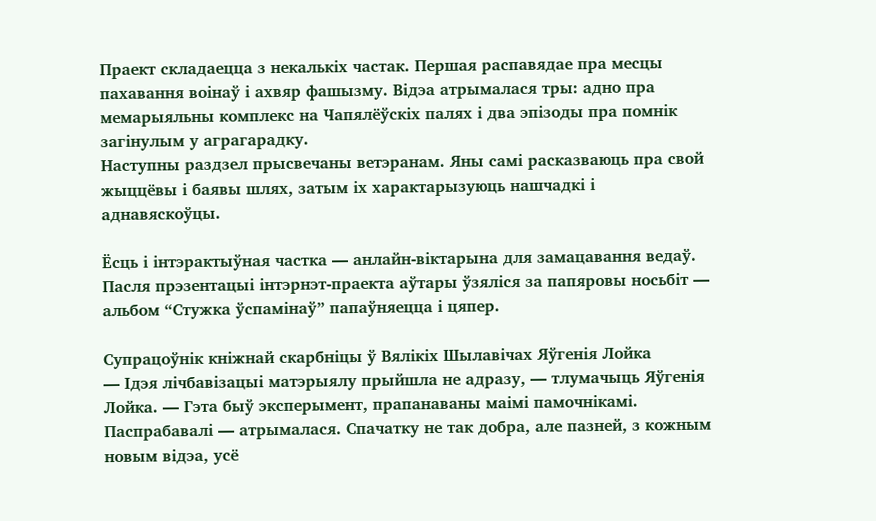Праект складаецца з некалькіх частак. Першая распавядае пра месцы пахавання воінаў і ахвяр фашызму. Відэа атрымалася тры: адно пра мемарыяльны комплекс на Чапялёўскіх палях і два эпізоды пра помнік загінулым у аграгарадку.
Наступны раздзел прысвечаны ветэранам. Яны самі расказваюць пра свой жыццёвы і баявы шлях, затым іх характарызуюць нашчадкі і аднавяскоўцы.

Ёсць і інтэрактыўная частка — анлайн-віктарына для замацавання ведаў.
Пасля прэзентацыі інтэрнэт-праекта аўтары ўзяліся за папяровы носьбіт — альбом “Стужка ўспамінаў” папаўняецца і цяпер.

Супрацоўнік кніжнай скарбніцы ў Вялікіх Шылавічах Яўгенія Лойка
— Ідэя лічбавізацыі матэрыялу прыйшла не адразу, — тлумачыць Яўгенія Лойка. — Гэта быў эксперымент, прапанаваны маімі памочнікамі. Паспрабавалі — атрымалася. Спачатку не так добра, але пазней, з кожным новым відэа, усё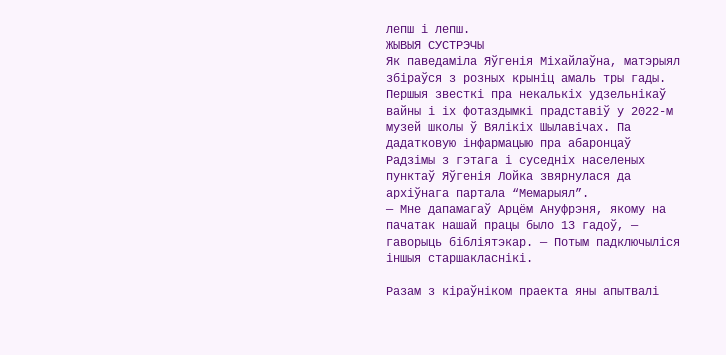лепш і лепш.
ЖЫВЫЯ СУСТРЭЧЫ
Як паведаміла Яўгенія Міхайлаўна, матэрыял збіраўся з розных крыніц амаль тры гады. Першыя звесткі пра некалькіх удзельнікаў вайны і іх фотаздымкі прадставіў у 2022-м музей школы ў Вялікіх Шылавічах. Па дадатковую інфармацыю пра абаронцаў Радзімы з гэтага і суседніх населеных пунктаў Яўгенія Лойка звярнулася да архіўнага партала “Мемарыял”.
— Мне дапамагаў Арцём Ануфрэня, якому на пачатак нашай працы было 13 гадоў, — гаворыць бібліятэкар. — Потым падключыліся іншыя старшакласнікі.

Разам з кіраўніком праекта яны апытвалі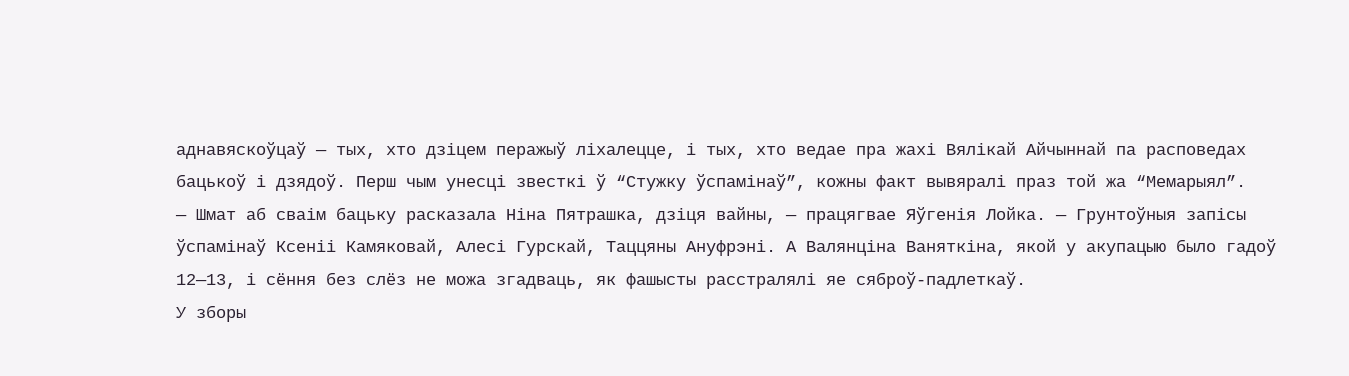аднавяскоўцаў — тых, хто дзіцем перажыў ліхалецце, і тых, хто ведае пра жахі Вялікай Айчыннай па расповедах бацькоў і дзядоў. Перш чым унесці звесткі ў “Стужку ўспамінаў”, кожны факт вывяралі праз той жа “Мемарыял”.
— Шмат аб сваім бацьку расказала Ніна Пятрашка, дзіця вайны, — працягвае Яўгенія Лойка. — Грунтоўныя запісы ўспамінаў Ксеніі Камяковай, Алесі Гурскай, Таццяны Ануфрэні. А Валянціна Ваняткіна, якой у акупацыю было гадоў 12—13, і сёння без слёз не можа згадваць, як фашысты расстралялі яе сяброў-падлеткаў.
У зборы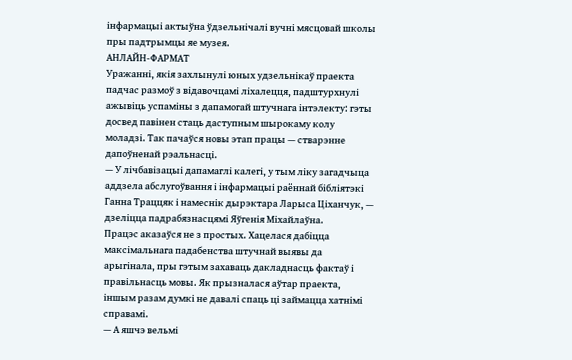інфармацыі актыўна ўдзельнічалі вучні мясцовай школы пры падтрымцы яе музея.
АНЛАЙН-ФАРМАТ
Уражанні, якія захлынулі юных удзельнікаў праекта падчас размоў з відавочцамі ліхалецця, падштурхнулі ажывіць успаміны з дапамогай штучнага інтэлекту: гэты досвед павінен стаць даступным шырокаму колу моладзі. Так пачаўся новы этап працы — стварэнне дапоўненай рэальнасці.
— У лічбавізацыі дапамаглі калегі, у тым ліку загадчыца аддзела абслугоўвання і інфармацыі раённай бібліятэкі Ганна Траццяк і намеснік дырэктара Ларыса Ціханчук, — дзеліцца падрабязнасцямі Яўгенія Міхайлаўна.
Працэс аказаўся не з простых. Хацелася дабіцца максімальнага падабенства штучнай выявы да арыгінала, пры гэтым захаваць дакладнасць фактаў і правільнасць мовы. Як прызналася аўтар праекта, іншым разам думкі не давалі спаць ці займацца хатнімі справамі.
— А яшчэ вельмі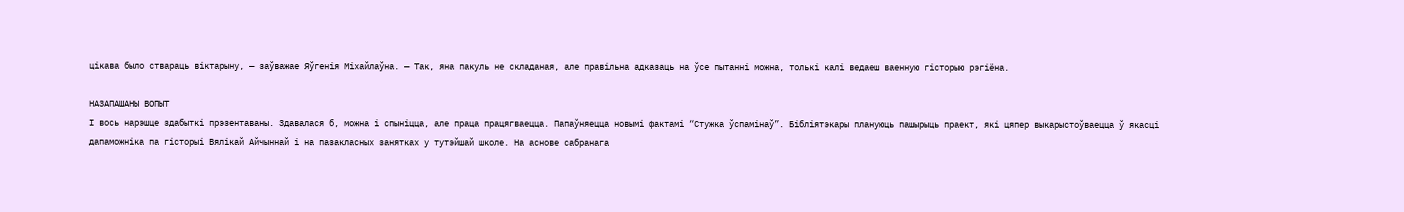цікава было ствараць віктарыну, — заўважае Яўгенія Міхайлаўна. — Так, яна пакуль не складаная, але правільна адказаць на ўсе пытанні можна, толькі калі ведаеш ваенную гісторыю рэгіёна.

НАЗАПАШАНЫ ВОПЫТ
І вось нарэшце здабыткі прэзентаваны. Здавалася б, можна і спыніцца, але праца працягваецца. Папаўняецца новымі фактамі “Стужка ўспамінаў”. Бібліятэкары плануюць пашырыць праект, які цяпер выкарыстоўваецца ў якасці дапаможніка па гісторыі Вялікай Айчыннай і на пазакласных занятках у тутэйшай школе. На аснове сабранага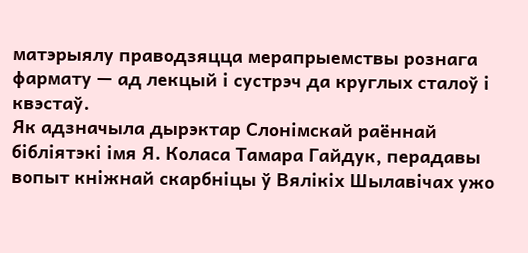матэрыялу праводзяцца мерапрыемствы рознага фармату — ад лекцый і сустрэч да круглых сталоў і квэстаў.
Як адзначыла дырэктар Слонімскай раённай бібліятэкі імя Я. Коласа Тамара Гайдук, перадавы вопыт кніжнай скарбніцы ў Вялікіх Шылавічах ужо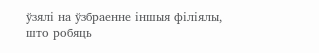ўзялі на ўзбраенне іншыя філіялы, што робяць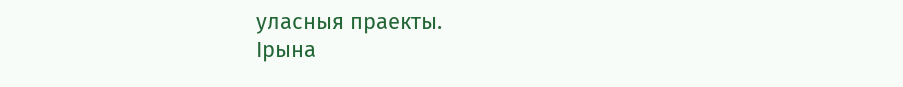уласныя праекты.
Ірына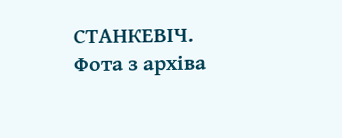СТАНКЕВІЧ. Фота з архіва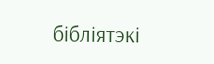бібліятэкі